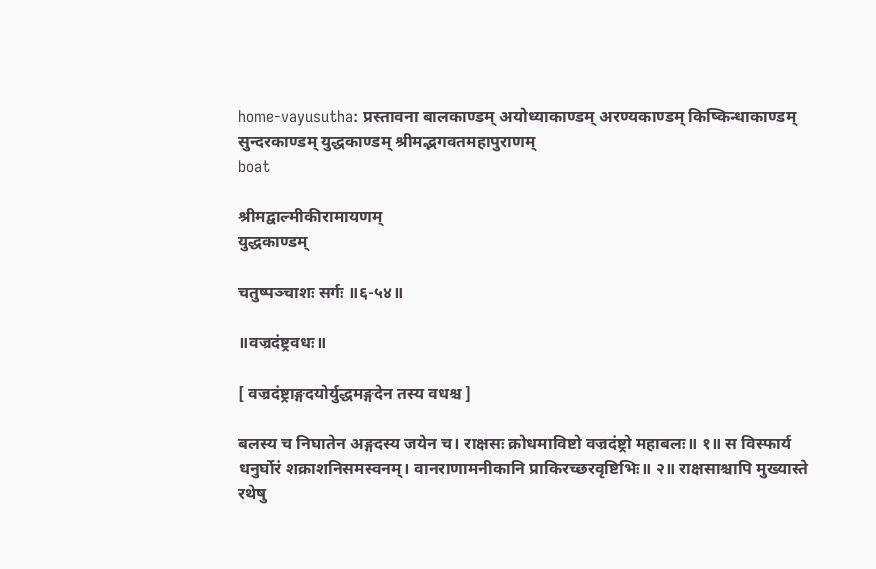home-vayusutha: प्रस्तावना बालकाण्डम् अयोध्याकाण्डम् अरण्यकाण्डम् किष्किन्धाकाण्डम् सुन्दरकाण्डम् युद्धकाण्डम् श्रीमद्भगवतमहापुराणम्
boat

श्रीमद्वाल्मीकीरामायणम्
युद्धकाण्डम्

चतुष्पञ्चाशः सर्गः ॥६-५४॥

॥वज्रदंष्ट्रवधः॥

[ वज्रदंष्ट्राङ्गदयोर्युद्धमङ्गदेन तस्य वधश्च ]

बलस्य च निघातेन अङ्गदस्य जयेन च। राक्षसः क्रोधमाविष्टो वज्रदंष्ट्रो महाबलः॥ १॥ स विस्फार्य धनुर्घोरं शक्राशनिसमस्वनम्। वानराणामनीकानि प्राकिरच्छरवृष्टिभिः॥ २॥ राक्षसाश्चापि मुख्यास्ते रथेषु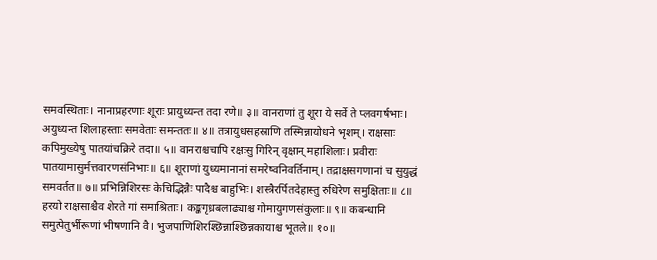समवस्थिताः। नानाप्रहरणाः शूराः प्रायुध्यन्त तदा रणे॥ ३॥ वानराणां तु शूरा ये सर्वे ते प्लवगर्षभाः। अयुध्यन्त शिलाहस्ताः समवेताः समन्ततः॥ ४॥ तत्रायुधसहस्राणि तस्मिन्नायोधने भृशम्। राक्षसाः कपिमुख्येषु पातयांचक्रिरे तदा॥ ५॥ वानराश्चचापि रक्षःसु गिरिन् वृक्षान् महाशिलाः। प्रवीराः पातयामासुर्मत्तवारणसंनिभाः॥ ६॥ शूराणां युध्यमानानां समरेष्वनिवर्तिनाम्। तद्राक्षसगणानां च सुयुद्धं समवर्तत॥ ७॥ प्रभिन्निशिरसः केचिद्भिन्नैः पादैश्च बाहुभिः। शस्त्रैरर्पितदेहास्तु रुधिरेण समुक्षिताः॥ ८॥ हरयो राक्षसाश्चैव शेरते गां समाश्रिताः। कङ्कगृध्रबलाढ्याश्च गोमायुगणसंकुलाः॥ ९॥ कबन्धानि समुत्पेतुर्भीरूणां भीषणानि वै। भुजपाणिशिरश्छिन्नाश्छिन्नकायाश्च भूतले॥ १०॥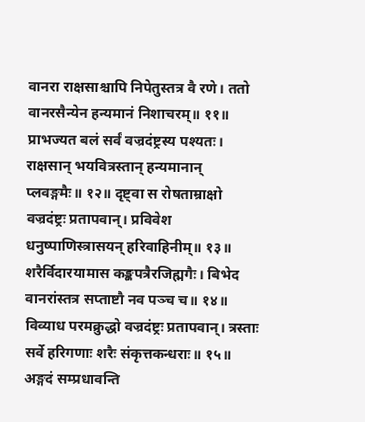वानरा राक्षसाश्चापि निपेतुस्तत्र वै रणे। ततो वानरसैन्येन हन्यमानं निशाचरम्॥ ११॥ प्राभज्यत बलं सर्वं वज्रदंष्ट्रस्य पश्यतः। राक्षसान् भयवित्रस्तान् हन्यमानान् प्लवङ्गमैः॥ १२॥ दृष्ट्वा स रोषताम्राक्षो वज्रदंष्ट्रः प्रतापवान्। प्रविवेश धनुष्पाणिस्त्रासयन् हरिवाहिनीम्॥ १३॥ शरैर्विदारयामास कङ्कपत्रैरजिह्मगैः। बिभेद वानरांस्तत्र सप्ताष्टौ नव पञ्च च॥ १४॥ विव्याध परमक्रुद्धो वज्रदंष्ट्रः प्रतापवान्। त्रस्ताः सर्वे हरिगणाः शरैः संकृत्तकन्धराः॥ १५॥ अङ्गदं सम्प्रधावन्ति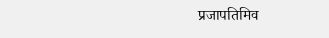प्रजापतिमिव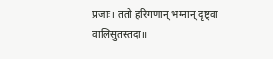प्रजाः। ततो हरिगणान् भग्नान् दृष्ट्वा वालिसुतस्तदा॥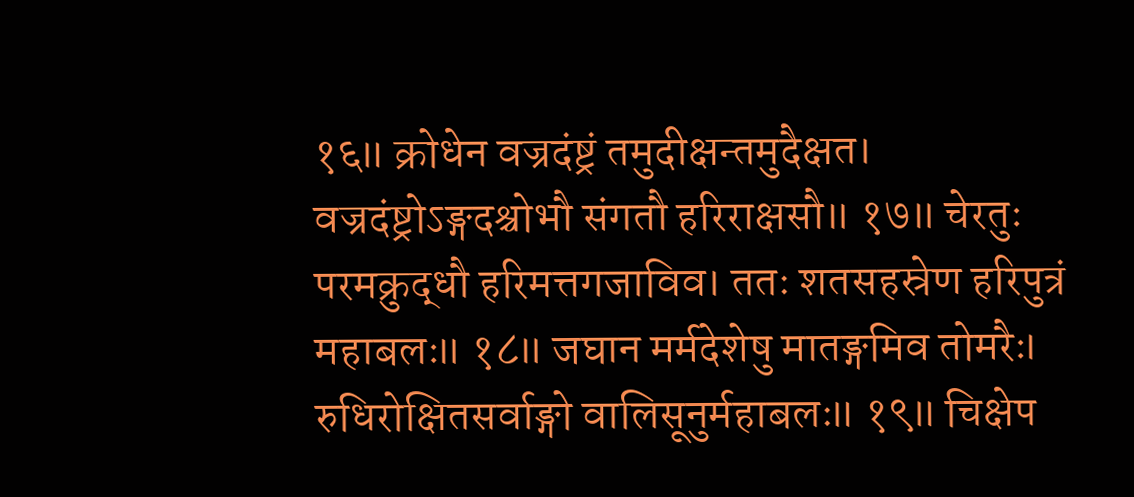१६॥ क्रोधेन वज्रदंष्ट्रं तमुदीक्षन्तमुदैक्षत। वज्रदंष्ट्रोऽङ्गदश्चोभौ संगतौ हरिराक्षसौ॥ १७॥ चेरतुः परमक्रुद्धौ हरिमत्तगजाविव। ततः शतसहस्रेण हरिपुत्रं महाबलः॥ १८॥ जघान मर्मदेशेषु मातङ्गमिव तोमरैः। रुधिरोक्षितसर्वाङ्गो वालिसूनुर्महाबलः॥ १९॥ चिक्षेप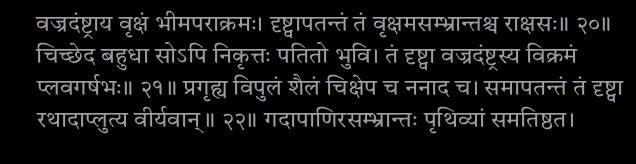वज्रदंष्ट्राय वृक्षं भीमपराक्रमः। दृष्ट्वापतन्तं तं वृक्षमसम्भ्रान्तश्च राक्षसः॥ २०॥ चिच्छेद बहुधा सोऽपि निकृत्तः पतितो भुवि। तं दृष्ट्वा वज्रदंष्ट्रस्य विक्रमं प्लवगर्षभः॥ २१॥ प्रगृह्य विपुलं शैलं चिक्षेप च ननाद च। समापतन्तं तं दृष्ट्वा रथादाप्लुत्य वीर्यवान्॥ २२॥ गदापाणिरसम्भ्रान्तः पृथिव्यां समतिष्ठत।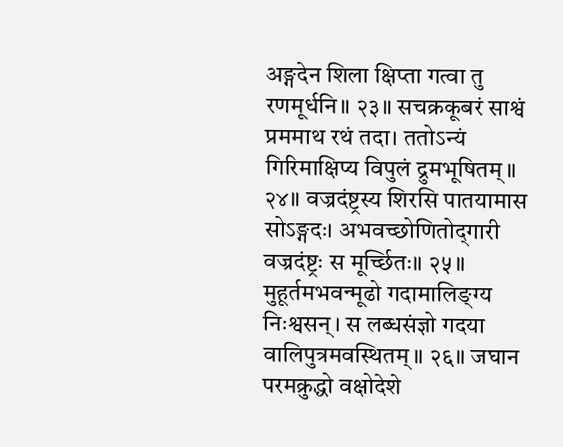अङ्गदेन शिला क्षिप्ता गत्वा तु रणमूर्धनि॥ २३॥ सचक्रकूबरं साश्वं प्रममाथ रथं तदा। ततोऽन्यं गिरिमाक्षिप्य विपुलं द्रुमभूषितम्॥ २४॥ वज्रदंष्ट्रस्य शिरसि पातयामास सोऽङ्गदः। अभवच्छोणितोद‍्गारी वज्रदंष्ट्रः स मूर्च्छितः॥ २५॥ मुहूर्तमभवन्मूढो गदामालिङ्ग्य निःश्वसन्। स लब्धसंज्ञो गदया वालिपुत्रमवस्थितम्॥ २६॥ जघान परमक्रुद्धो वक्षोदेशे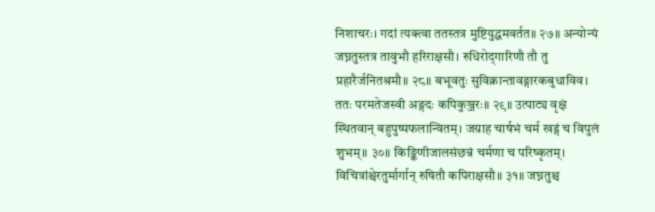निशाचरः। गदां त्यक्त्वा ततस्तत्र मुष्टियुद्धमवर्तत॥ २७॥ अन्योन्यं जघ्नतुस्तत्र तावुभौ हरिराक्षसौ। रुधिरोद‍्गारिणौ तौ तु प्रहारैर्जनितश्रमौ॥ २८॥ बभूवतुः सुविक्रान्तावङ्गारकबुधाविव। ततः परमतेजस्वी अङ्गदः कपिकुञ्जरः॥ २९॥ उत्पाट्य वृक्षं स्थितवान् बहुपुष्पफलान्वितम्। जग्राह चार्षभं चर्म खड्गं च विपुलं शुभम्॥ ३०॥ किङ्किणीजालसंछन्नं चर्मणा च परिष्कृतम्। विचित्रांश्चेरतुर्मार्गान् रुषितौ कपिराक्षसौ॥ ३१॥ जघ्नतुश्च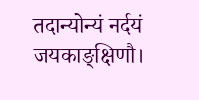तदान्योन्यं नर्दयं जयकाङ्क्षिणौ।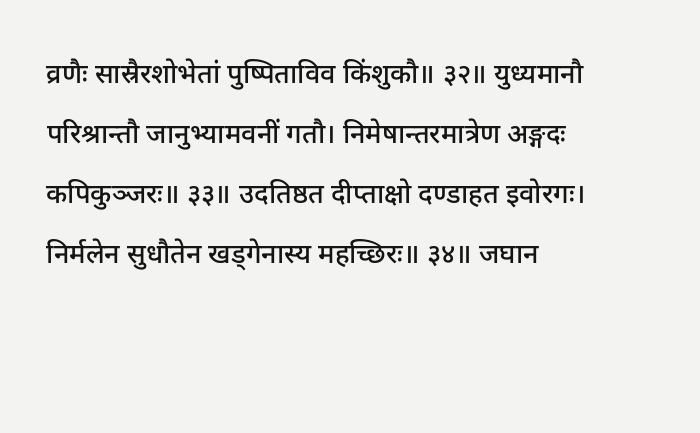व्रणैः सास्रैरशोभेतां पुष्पिताविव किंशुकौ॥ ३२॥ युध्यमानौ परिश्रान्तौ जानुभ्यामवनीं गतौ। निमेषान्तरमात्रेण अङ्गदः कपिकुञ्जरः॥ ३३॥ उदतिष्ठत दीप्ताक्षो दण्डाहत इवोरगः। निर्मलेन सुधौतेन खड्गेनास्य महच्छिरः॥ ३४॥ जघान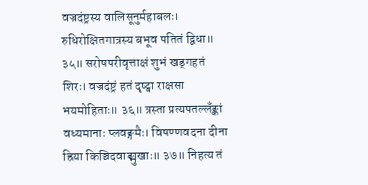वज्रदंष्ट्रस्य वालिसूनुर्महाबलः। रुधिरोक्षितगात्रस्य बभूव पतितं द्विधा॥ ३५॥ सरोषपरीवृत्ताक्षं शुभं खड्गहतं शिरः। वज्रदंष्ट्रं हतं दृष्ट्वा राक्षसा भयमोहिताः॥ ३६॥ त्रस्ता प्रत्यपतल्लँङ्कां वध्यमानाः प्लवङ्गमैः। विषण्णवदना दीना ह्रिया किञ्चिदवाङ्मुखाः॥ ३७॥ निहत्य तं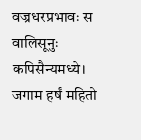वज्रधरप्रभावः स वालिसूनुः कपिसैन्यमध्ये। जगाम हर्षं महितो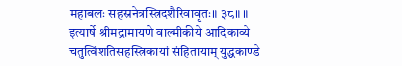महाबलः सहस्रनेत्रस्त्रिदशैरिवावृतः॥ ३८॥ ॥ इत्यार्षे श्रीमद्रामायणे वाल्मीकीये आदिकाव्ये चतुत्विंशतिसहस्त्रिकायां संहितायाम् युद्धकाण्डे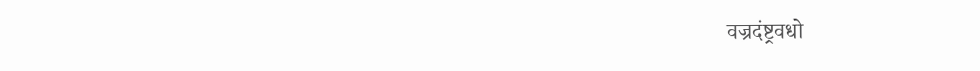वज्रदंष्ट्रवधो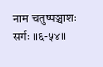नाम चतुष्पञ्चाशः सर्गः ॥६-५४॥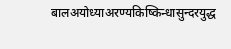बालअयोध्याअरण्यकिष्किन्धासुन्दरयुद्ध